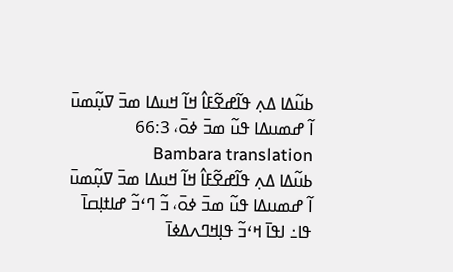ߕߎ߬ߡߊ ߡߍ߲ ߟߊ߬ߝߐ߬ߓߊ߮ ߞߊ߬ ߞߎߡߊ ߘߏ߫ ߜߎ߲߬ߘߎ߫ ߊ߬ ߝߘߎߡߊ ߟߎ߬ ߘߏ߫ ߦߋ߫، 66:3 Bambara translation
ߕߎ߬ߡߊ ߡߍ߲ ߟߊ߬ߝߐ߬ߓߊ߮ ߞߊ߬ ߞߎߡߊ ߘߏ߫ ߜߎ߲߬ߘߎ߫ ߊ߬ ߝߘߎߡߊ ߟߎ߬ ߘߏ߫ ߦߋ߫، ߏ߬ ߣߵߏ߬ ߝߊߙߊ߲ߛߊ߫ ߟߊ߸ ߊߟߊ߫ ߞߵߏ߬ ߟߊ߲ߞߣߍߡߦߊ߫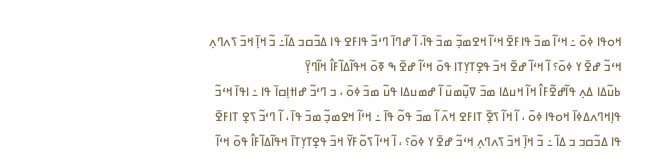ߞߋߟߊ ߦߋ߫ ߸ ߞߵߊ߬ ߘߏ߫ ߟߊߓߐ߫ ߞߵߊ߬ ߞߐߘߏ߲߬ ߘߏ߫ ߟߊ߫، ߊ߬ ߝߣߊ߫ ߣߵߏ߬ ߟߊߓߐ ߟߊ ߡߏ߬ߛߏ ߡߊ߬߸ ߏ߬ ߞߊ߲߫ ߞߏ߫ ߖߍߣߍ߲ ߞߵߏ߬ ߝߐ߫ ߌ ߦߋ߫؟ ߊ߬ ߞߵߊ߬ ߝߐ߫ ߞߏ߫ ߟߐ߲ߠߌ߲ߠߊ ߟߋ߫ ߞߵߊ߬ ߝߐ߫ ߒ ߧߋ߫ ߞߟߊ߬ߡߊ߬ߓߊ߮ ߞߊ߬ߣߌ߲߫
ߕߎ߬ߡߊ ߡߍ߲ ߟߊ߬ߝߐ߬ߓߊ߮ ߞߊ߬ ߞߎߡߊ ߘߏ߫ ߜߎ߲߬ߘߎ߫ ߊ߬ ߝߘߎߡߊ ߟߎ߬ ߘߏ߫ ߦߋ߫ ، ߏ ߣߵߏ߬ ߝߊߙߊ߲ߛߊ߫ ߟߊ ߸ ߊߟߊ߫ ߞߵߏ߬ ߟߊ߲ߞߣߍߡߦߊ߫ ߞߋߟߊ ߦߋ߫ ، ߊ߬ ߞߊ߬ ߖߐ߲߫ ߠߊߓߐ ߞߍ߫ ߊ߬ ߘߏ߫ ߟߋ߬ ߟߊ߫ ߸ ߞߵߊ߬ ߞߐߘߏ߲߬ ߘߏ߫ ߟߊ߫ ، ߊ߬ ߣߵߏ߬ ߖߐ߲ ߠߊߓߐ߫ ߟߊ ߡߏ߬ߛߏ ߏ ߡߊ߬ ߸ ߏ߬ ߞߊ߲߫ ߞߏ߫ ߖߍߣߍ߲ ߞߵߏ߬ ߝߐ߫ ߌ ߦߋ߫؟ ، ߊ߬ ߞߵߊ߬ ߖߋ߬ߓߌ߬ ߞߏ߫ ߟߐ߲ߠߌ߲ߠߊ߫ ߞߟߊ߬ߡߊ߬ߓߊ߮ ߟߋ߫ ߞߵߊ߬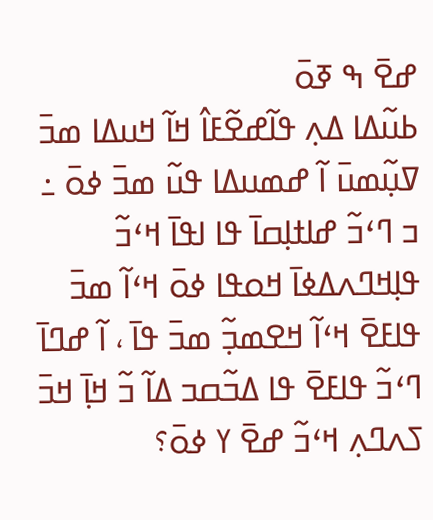ߝߐ߫ ߒ ߧߋ߫
ߕߎ߬ߡߊ ߡߍ߲ ߟߊ߬ߝߐ߬ߓߊ߮ ߞߊ߬ ߞߎߡߊ ߘߏ߫ ߜߎ߲߬ߘߎ߫ ߊ߬ ߝߘߎߡߊ ߟߎ߬ ߘߏ߫ ߦߋ߫ ߸ ߏ ߣߵߏ߬ ߝߊߙߊ߲ߛߊ߫ ߟߊ ߊߟߊ߫ ߞߵߏ߬ ߟߊ߲ߞߣߍߡߦߊ߫ ߞߋߟߊ ߦߋ߫ ߞߵߊ߬ ߘߏ߫ ߟߊߓߐ߫ ߞߵߊ߬ ߞߐߘߏ߲߬ ߘߏ߫ ߟߊ߫ ، ߊ߬ ߝߣߊ߫ ߣߵߏ߬ ߟߊߓߐ߫ ߟߊ ߡߏ߬ߛߏ ߡߊ߬ ߏ߬ ߞߊ߲߫ ߞߏ߫ ߖߍߣߍ߲ ߞߵߏ߬ ߝߐ߫ ߌ ߦߋ߫؟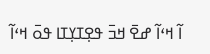ߊ߬ ߞߵߊ߬ ߝߐ߫ ߞߏ߫ ߟߐ߲ߠߌ߲ߠߊ ߟߋ߫ ߞߵߊ߬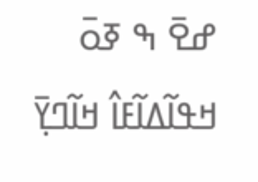ߝߐ߫ ߒ ߧߋ߫ ߞߟߊ߬ߡߊ߬ߓߊ߮ ߞߊ߬ߣߌ߲߫